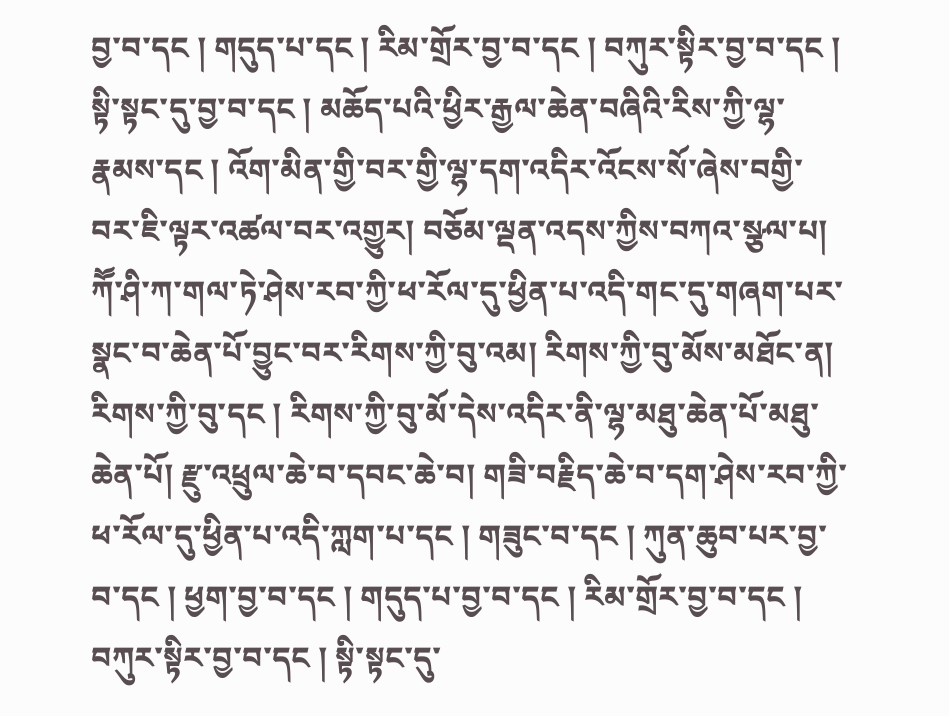བྱ་བ་དང ། གདུད་པ་དང ། རིམ་གྲོར་བྱ་བ་དང ། བཀུར་སྟིར་བྱ་བ་དང ། སྟི་སྟང་དུ་བྱ་བ་དང ། མཆོད་པའི་ཕྱིར་རྒྱལ་ཆེན་བཞིའི་རིས་ཀྱི་ལྷ་རྣམས་དང ། འོག་མིན་གྱི་བར་གྱི་ལྷ་དག་འདིར་འོངས་སོ་ཞེས་བགྱི་བར་ཇི་ལྟར་འཚལ་བར་འགྱུར། བཅོམ་ལྡན་འདས་ཀྱིས་བཀའ་སྩལ་པ། ཀཽ་ཤི་ཀ་གལ་ཏེ་ཤེས་རབ་ཀྱི་ཕ་རོལ་དུ་ཕྱིན་པ་འདི་གང་དུ་གཞག་པར་སྣང་བ་ཆེན་པོ་བྱུང་བར་རིགས་ཀྱི་བུ་འམ། རིགས་ཀྱི་བུ་མོས་མཐོང་ན། རིགས་ཀྱི་བུ་དང ། རིགས་ཀྱི་བུ་མོ་དེས་འདིར་ནི་ལྷ་མཐུ་ཆེན་པོ་མཐུ་ཆེན་པོ། རྫུ་འཕྲུལ་ཆེ་བ་དབང་ཆེ་བ། གཟི་བརྗིད་ཆེ་བ་དག་ཤེས་རབ་ཀྱི་ཕ་རོལ་དུ་ཕྱིན་པ་འདི་ཀླག་པ་དང ། གཟུང་བ་དང ། ཀུན་ཆུབ་པར་བྱ་བ་དང ། ཕྱག་བྱ་བ་དང ། གདུད་པ་བྱ་བ་དང ། རིམ་གྲོར་བྱ་བ་དང ། བཀུར་སྟིར་བྱ་བ་དང ། སྟི་སྟང་དུ་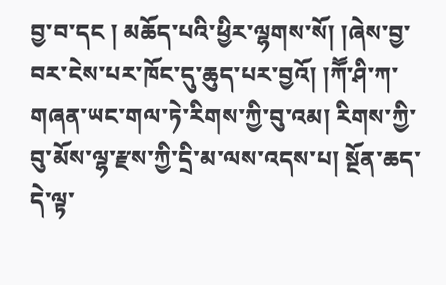བྱ་བ་དང ། མཆོད་པའི་ཕྱིར་ལྷགས་སོ། །ཞེས་བྱ་བར་ངེས་པར་ཁོང་དུ་ཆུད་པར་བྱའོ། །ཀཽ་ཤི་ཀ་གཞན་ཡང་གལ་ཏེ་རིགས་ཀྱི་བུ་འམ། རིགས་ཀྱི་བུ་མོས་ལྷ་རྫས་ཀྱི་དྲི་མ་ལས་འདས་པ། སྔོན་ཆད་དེ་ལྟ་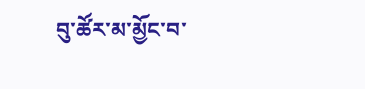བུ་ཚོར་མ་མྱོང་བ་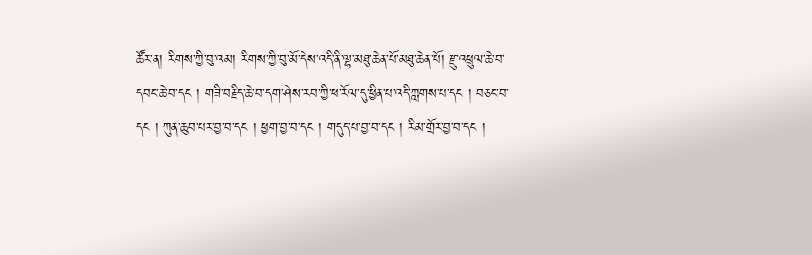ཚོར་ན། རིགས་ཀྱི་བུ་འམ། རིགས་ཀྱི་བུ་མོ་དེས་འདི་ནི་ལྷ་མཐུ་ཆེན་པོ་མཐུ་ཆེན་པོ། རྫུ་འཕྲུལ་ཆེ་བ་དབང་ཆེ་བ་དང ། གཟི་བརྗིད་ཆེ་བ་དག་ཤེས་རབ་ཀྱི་ཕ་རོལ་དུ་ཕྱིན་པ་འདི་ཀླགས་པ་དང ། བཅང་བ་དང ། ཀུན་ཆུབ་པར་བྱ་བ་དང ། ཕྱག་བྱ་བ་དང ། གདུད་པ་བྱ་བ་དང ། རིམ་གྲོར་བྱ་བ་དང །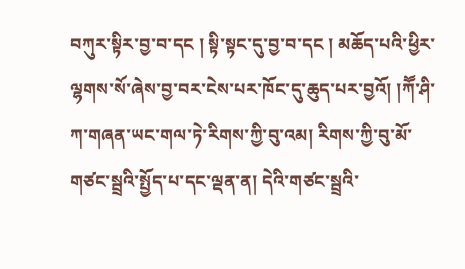བཀུར་སྟིར་བྱ་བ་དང ། སྟི་སྟང་དུ་བྱ་བ་དང ། མཆོད་པའི་ཕྱིར་ལྷགས་སོ་ཞེས་བྱ་བར་ངེས་པར་ཁོང་དུ་ཆུད་པར་བྱའོ། །ཀཽ་ཤི་ཀ་གཞན་ཡང་གལ་ཏེ་རིགས་ཀྱི་བུ་འམ། རིགས་ཀྱི་བུ་མོ་གཙང་སྦྲའི་སྤྱོད་པ་དང་ལྡན་ན། དེའི་གཙང་སྦྲའི་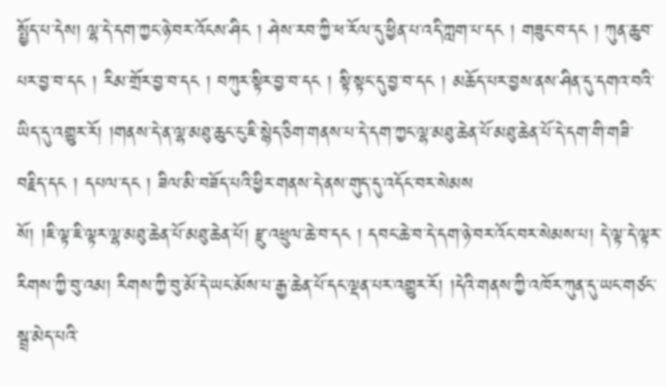སྤྱོད་པ་དེས། ལྷ་དེ་དག་ཀྱང་ཉེ་བར་འོངས་ཤིང ། ཤེས་རབ་ཀྱི་ཕ་རོལ་དུ་ཕྱིན་པ་འདི་ཀླག་པ་དང ། གཟུང་བ་དང ། ཀུན་ཆུབ་པར་བྱ་བ་དང ། རིམ་གྲོར་བྱ་བ་དང ། བཀུར་སྟིར་བྱ་བ་དང ། སྟི་སྟང་དུ་བྱ་བ་དང ། མཆོད་པར་བྱས་ནས་ཤིན་དུ་དགའ་བའི་ཡིད་དུ་འགྱུར་རོ། །གནས་དེ་ན་ལྷ་མཐུ་ཆུང་ངུ་ཇི་སྙེད་ཅིག་གནས་པ་དེ་དག་ཀྱང་ལྷ་མཐུ་ཆེན་པོ་མཐུ་ཆེན་པོ་དེ་དག་གི་གཟི་བརྗིད་དང ། དཔལ་དང ། ཟིལ་མི་བཟོད་པའི་ཕྱིར་གནས་དེ་ནས་གུད་དུ་འདོང་བར་སེམས
སོ། །ཇི་ལྟ་ཇི་ལྟར་ལྷ་མཐུ་ཆེན་པོ་མཐུ་ཆེན་པོ། རྫུ་འཕྲུལ་ཆེ་བ་དང ། དབང་ཆེ་བ་དེ་དག་ཉེ་བར་འོང་བར་སེམས་པ། དེ་ལྟ་དེ་ལྟར་རིགས་ཀྱི་བུ་འམ། རིགས་ཀྱི་བུ་མོ་དེ་ཡང་མོས་པ་རྒྱ་ཆེན་པོ་དང་ལྡན་པར་འགྱུར་རོ། །དེའི་གནས་ཀྱི་འཁོར་ཀུན་དུ་ཡང་གཙང་སྦྲ་མེད་པའི་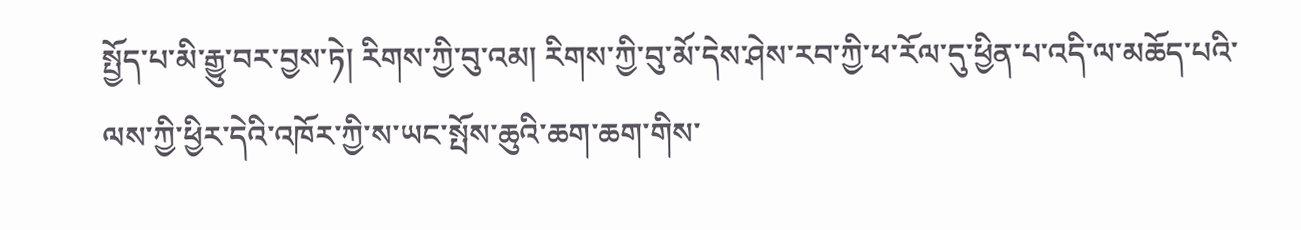སྤྱོད་པ་མི་རྒྱུ་བར་བྱས་ཏེ། རིགས་ཀྱི་བུ་འམ། རིགས་ཀྱི་བུ་མོ་དེས་ཤེས་རབ་ཀྱི་ཕ་རོལ་དུ་ཕྱིན་པ་འདི་ལ་མཆོད་པའི་ལས་ཀྱི་ཕྱིར་དེའི་འཁོར་ཀྱི་ས་ཡང་སྤོས་ཆུའི་ཆག་ཆག་གིས་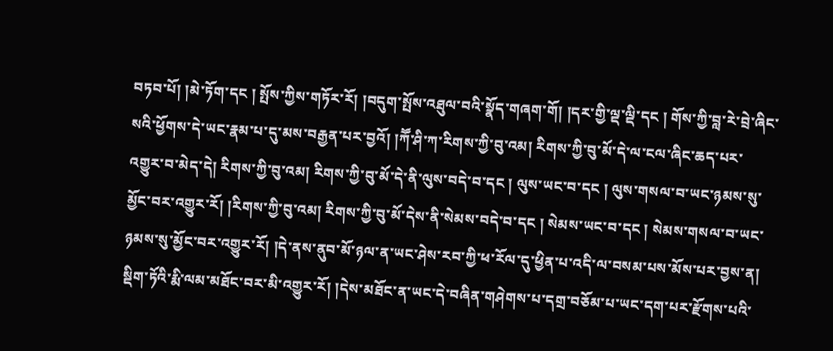བཏབ་པོ། །མེ་ཏོག་དང ། སྤོས་ཀྱིས་གཏོར་རོ། །བདུག་སྤོས་འཐུལ་བའི་སྣོད་གཞག་གོ། །དར་གྱི་ལྡ་ལྡི་དང ། གོས་ཀྱི་བླ་རེ་བྲེ་ཞིང་སའི་ཕྱོགས་དེ་ཡང་རྣམ་པ་དུ་མས་བརྒྱན་པར་བྱའོ། །ཀཽ་ཤི་ཀ་རིགས་ཀྱི་བུ་འམ། རིགས་ཀྱི་བུ་མོ་དེ་ལ་ངལ་ཞིང་ཆད་པར་འགྱུར་བ་མེད་དེ། རིགས་ཀྱི་བུ་འམ། རིགས་ཀྱི་བུ་མོ་དེ་ནི་ལུས་བདེ་བ་དང ། ལུས་ཡང་བ་དང ། ལུས་གསལ་བ་ཡང་ཉམས་སུ་མྱོང་བར་འགྱུར་རོ། །རིགས་ཀྱི་བུ་འམ། རིགས་ཀྱི་བུ་མོ་དེས་ནི་སེམས་བདེ་བ་དང ། སེམས་ཡང་བ་དང ། སེམས་གསལ་བ་ཡང་ཉམས་སུ་མྱོང་བར་འགྱུར་རོ། །དེ་ནས་ནུབ་མོ་ཉལ་ན་ཡང་ཤེས་རབ་ཀྱི་ཕ་རོལ་དུ་ཕྱིན་པ་འདི་ལ་བསམ་པས་མོས་པར་བྱས་ན། སྡིག་ཏོའི་རྨི་ལམ་མཐོང་བར་མི་འགྱུར་རོ། །དེས་མཐོང་ན་ཡང་དེ་བཞིན་གཤེགས་པ་དགྲ་བཅོམ་པ་ཡང་དག་པར་རྫོགས་པའི་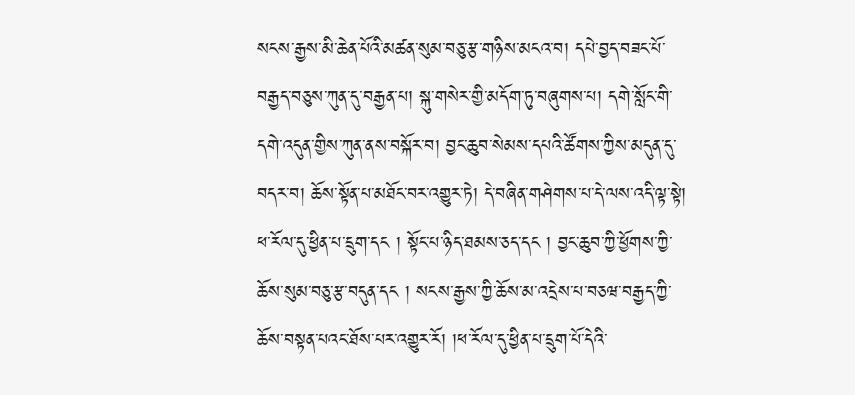སངས་རྒྱས་མི་ཆེན་པོའི་མཚན་སུམ་བཅུ་རྩ་གཉིས་མངའ་བ། དཔེ་བྱད་བཟང་པོ་བརྒྱད་བཅུས་ཀུན་དུ་བརྒྱན་པ། སྐུ་གསེར་གྱི་མདོག་ཏུ་བཞུགས་པ། དགེ་སློང་གི་དགེ་འདུན་གྱིས་ཀུན་ནས་བསྐོར་བ། བྱང་ཆུབ་སེམས་དཔའི་ཚོགས་ཀྱིས་མདུན་དུ་བདར་བ། ཆོས་སྟོན་པ་མཐོང་བར་འགྱུར་ཏེ། དེ་བཞིན་གཤེགས་པ་དེ་ལས་འདི་ལྟ་སྟེ། ཕ་རོལ་དུ་ཕྱིན་པ་དྲུག་དང ། སྟོང་པ་ཉིད་ཐམས་ཅད་དང ། བྱང་ཆུབ་ཀྱི་ཕྱོགས་ཀྱི་ཆོས་སུམ་བཅུ་རྩ་བདུན་དང ། སངས་རྒྱས་ཀྱི་ཆོས་མ་འདྲེས་པ་བཅཝ་བརྒྱད་ཀྱི་ཆོས་བསྟན་པའང་ཐོས་པར་འགྱུར་རོ། །ཕ་རོལ་དུ་ཕྱིན་པ་དྲུག་པོ་དེའི་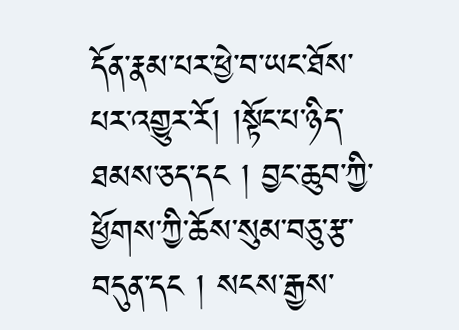དོན་རྣམ་པར་ཕྱེ་བ་ཡང་ཐོས་པར་འགྱུར་རོ། །སྟོང་པ་ཉིད་ཐམས་ཅད་དང ། བྱང་ཆུབ་ཀྱི་ཕྱོགས་ཀྱི་ཆོས་སུམ་བཅུ་རྩ་བདུན་དང ། སངས་རྒྱས་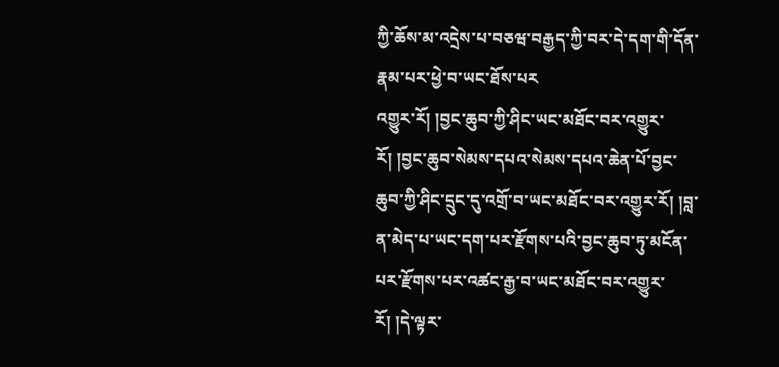ཀྱི་ཆོས་མ་འདྲེས་པ་བཅཝ་བརྒྱད་ཀྱི་བར་དེ་དག་གི་དོན་རྣམ་པར་ཕྱེ་བ་ཡང་ཐོས་པར
འགྱུར་རོ། །བྱང་ཆུབ་ཀྱི་ཤིང་ཡང་མཐོང་བར་འགྱུར་རོ། །བྱང་ཆུབ་སེམས་དཔའ་སེམས་དཔའ་ཆེན་པོ་བྱང་ཆུབ་ཀྱི་ཤིང་དྲུང་དུ་འགྲོ་བ་ཡང་མཐོང་བར་འགྱུར་རོ། །བླ་ན་མེད་པ་ཡང་དག་པར་རྫོགས་པའི་བྱང་ཆུབ་ཏུ་མངོན་པར་རྫོགས་པར་འཚང་རྒྱ་བ་ཡང་མཐོང་བར་འགྱུར་རོ། །དེ་ལྟར་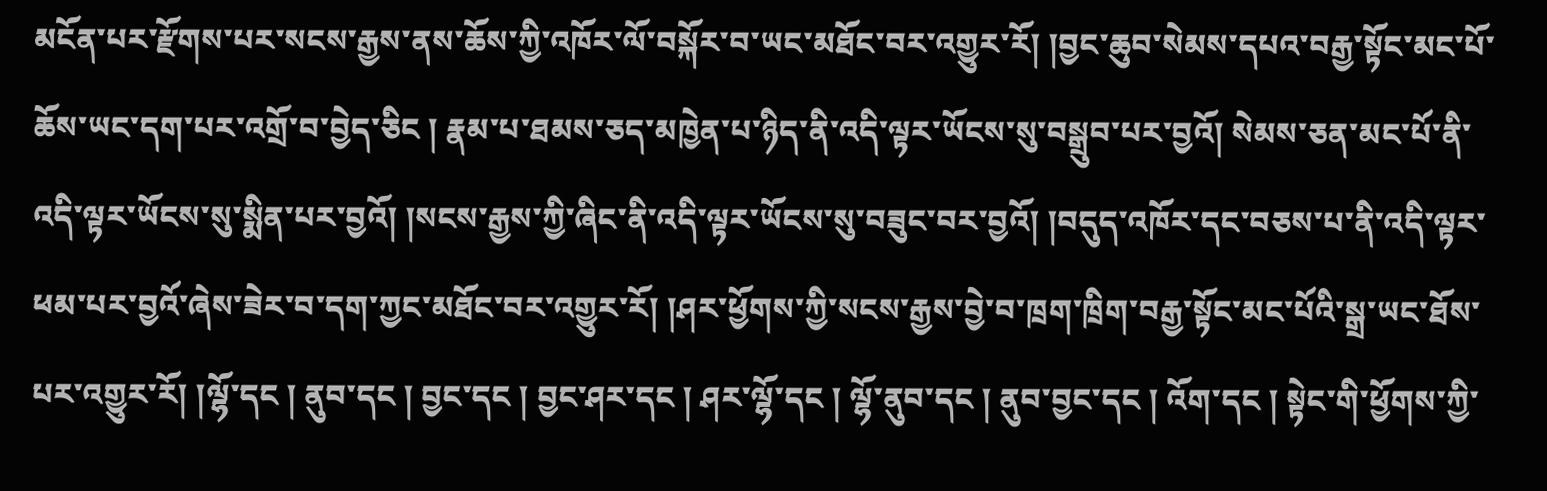མངོན་པར་རྫོགས་པར་སངས་རྒྱས་ནས་ཆོས་ཀྱི་འཁོར་ལོ་བསྐོར་བ་ཡང་མཐོང་བར་འགྱུར་རོ། །བྱང་ཆུབ་སེམས་དཔའ་བརྒྱ་སྟོང་མང་པོ་ཆོས་ཡང་དག་པར་འགྲོ་བ་བྱེད་ཅིང ། རྣམ་པ་ཐམས་ཅད་མཁྱེན་པ་ཉིད་ནི་འདི་ལྟར་ཡོངས་སུ་བསྒྲུབ་པར་བྱའོ། སེམས་ཅན་མང་པོ་ནི་འདི་ལྟར་ཡོངས་སུ་སྨིན་པར་བྱའོ། །སངས་རྒྱས་ཀྱི་ཞིང་ནི་འདི་ལྟར་ཡོངས་སུ་བཟུང་བར་བྱའོ། །བདུད་འཁོར་དང་བཅས་པ་ནི་འདི་ལྟར་ཕམ་པར་བྱའོ་ཞེས་ཟེར་བ་དག་ཀྱང་མཐོང་བར་འགྱུར་རོ། །ཤར་ཕྱོགས་ཀྱི་སངས་རྒྱས་བྱེ་བ་ཁྲག་ཁྲིག་བརྒྱ་སྟོང་མང་པོའི་སྒྲ་ཡང་ཐོས་པར་འགྱུར་རོ། །ལྷོ་དང ། ནུབ་དང ། བྱང་དང ། བྱང་ཤར་དང ། ཤར་ལྷོ་དང ། ལྷོ་ནུབ་དང ། ནུབ་བྱང་དང ། འོག་དང ། སྟེང་གི་ཕྱོགས་ཀྱི་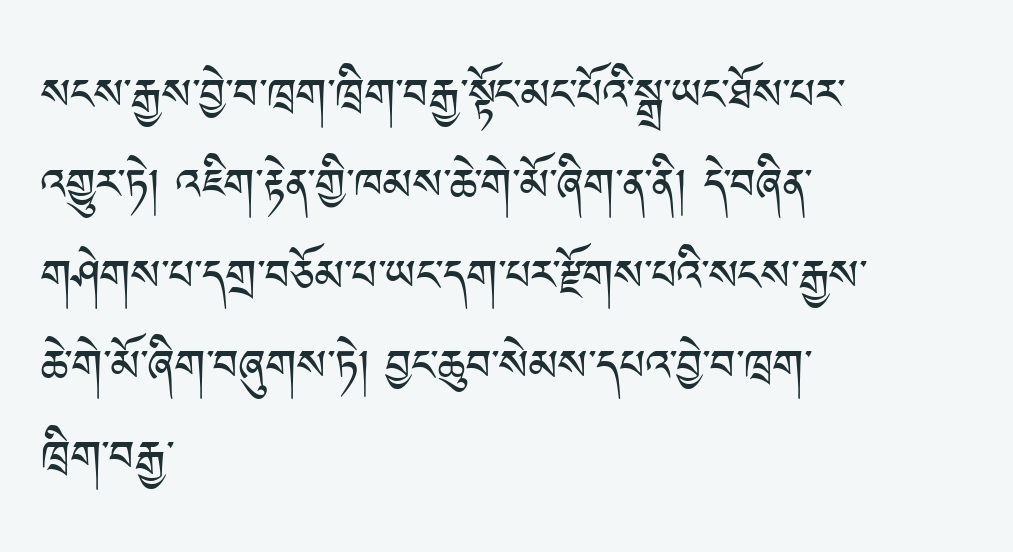སངས་རྒྱས་བྱེ་བ་ཁྲག་ཁྲིག་བརྒྱ་སྟོང་མང་པོའི་སྒྲ་ཡང་ཐོས་པར་འགྱུར་ཏེ། འཇིག་རྟེན་གྱི་ཁམས་ཆེ་གེ་མོ་ཞིག་ན་ནི། དེ་བཞིན་གཤེགས་པ་དགྲ་བཅོམ་པ་ཡང་དག་པར་རྫོགས་པའི་སངས་རྒྱས་ཆེ་གེ་མོ་ཞིག་བཞུགས་ཏེ། བྱང་ཆུབ་སེམས་དཔའ་བྱེ་བ་ཁྲག་ཁྲིག་བརྒྱ་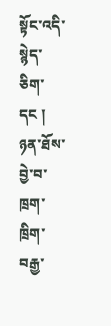སྟོང་འདི་སྙེད་ཅིག་དང ། ཉན་ཐོས་བྱེ་བ་ཁྲག་ཁྲིག་བརྒྱ་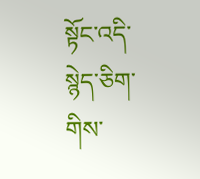སྟོང་འདི་སྙེད་ཅིག་གིས་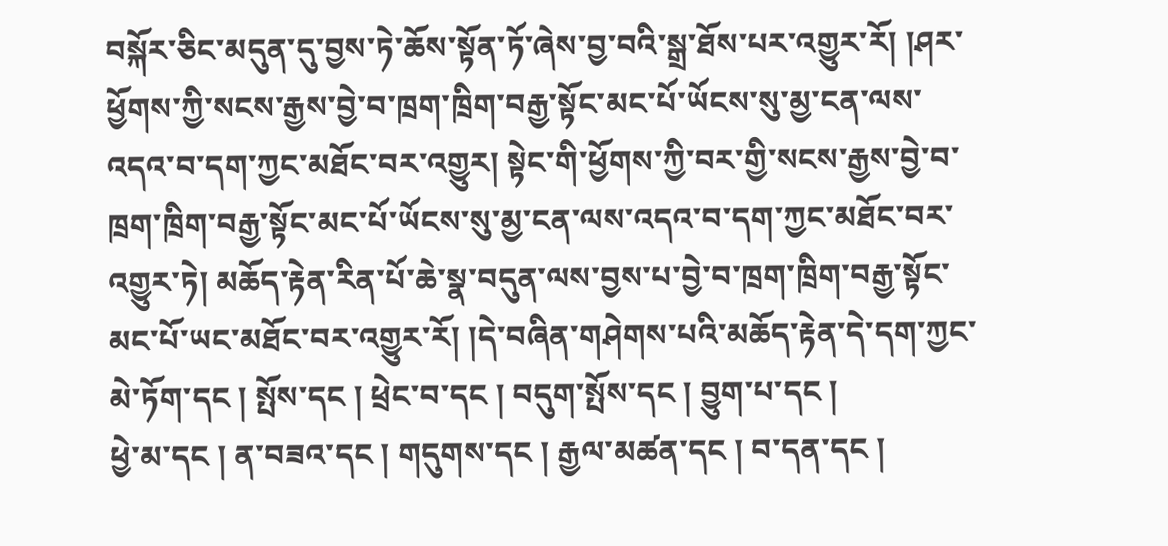བསྐོར་ཅིང་མདུན་དུ་བྱས་ཏེ་ཆོས་སྟོན་ཏོ་ཞེས་བྱ་བའི་སྒྲ་ཐོས་པར་འགྱུར་རོ། །ཤར་ཕྱོགས་ཀྱི་སངས་རྒྱས་བྱེ་བ་ཁྲག་ཁྲིག་བརྒྱ་སྟོང་མང་པོ་ཡོངས་སུ་མྱ་ངན་ལས་འདའ་བ་དག་ཀྱང་མཐོང་བར་འགྱུར། སྟེང་གི་ཕྱོགས་ཀྱི་བར་གྱི་སངས་རྒྱས་བྱེ་བ་ཁྲག་ཁྲིག་བརྒྱ་སྟོང་མང་པོ་ཡོངས་སུ་མྱ་ངན་ལས་འདའ་བ་དག་ཀྱང་མཐོང་བར་འགྱུར་ཏེ། མཆོད་རྟེན་རིན་པོ་ཆེ་སྣ་བདུན་ལས་བྱས་པ་བྱེ་བ་ཁྲག་ཁྲིག་བརྒྱ་སྟོང་མང་པོ་ཡང་མཐོང་བར་འགྱུར་རོ། །དེ་བཞིན་གཤེགས་པའི་མཆོད་རྟེན་དེ་དག་ཀྱང་མེ་ཏོག་དང ། སྤོས་དང ། ཕྲེང་བ་དང ། བདུག་སྤོས་དང ། བྱུག་པ་དང །
ཕྱེ་མ་དང ། ན་བཟའ་དང ། གདུགས་དང ། རྒྱལ་མཚན་དང ། བ་དན་དང །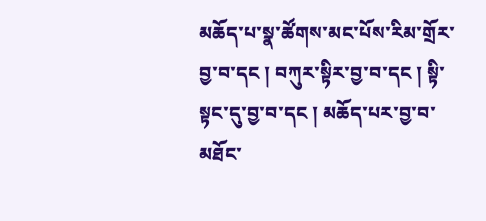མཆོད་པ་སྣ་ཚོགས་མང་པོས་རིམ་གྲོར་བྱ་བ་དང ། བཀུར་སྟིར་བྱ་བ་དང ། སྟི་སྟང་དུ་བྱ་བ་དང ། མཆོད་པར་བྱ་བ་མཐོང་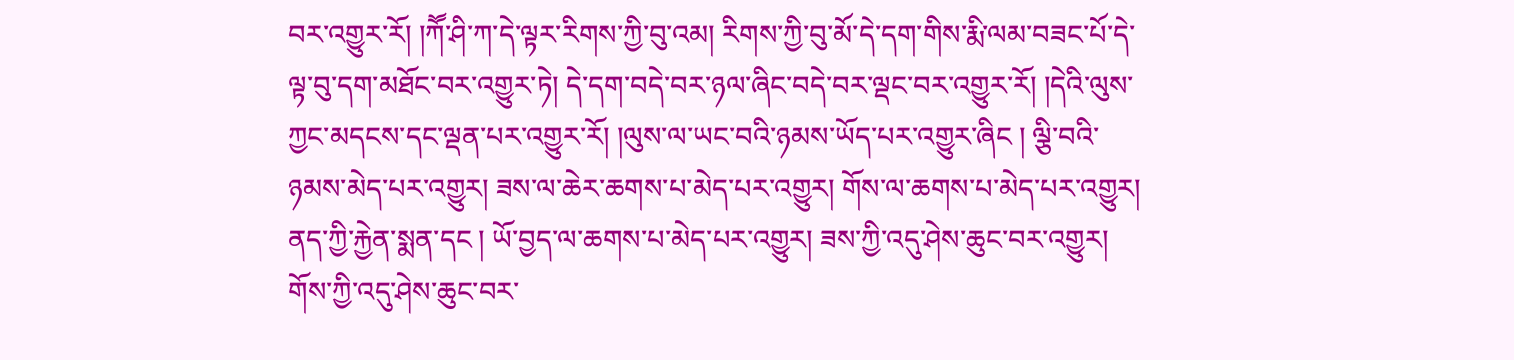བར་འགྱུར་རོ། །ཀཽ་ཤི་ཀ་དེ་ལྟར་རིགས་ཀྱི་བུ་འམ། རིགས་ཀྱི་བུ་མོ་དེ་དག་གིས་རྨི་ལམ་བཟང་པོ་དེ་ལྟ་བུ་དག་མཐོང་བར་འགྱུར་ཏེ། དེ་དག་བདེ་བར་ཉལ་ཞིང་བདེ་བར་ལྡང་བར་འགྱུར་རོ། །དེའི་ལུས་ཀྱང་མདངས་དང་ལྡན་པར་འགྱུར་རོ། །ལུས་ལ་ཡང་བའི་ཉམས་ཡོད་པར་འགྱུར་ཞིང ། ལྕི་བའི་ཉམས་མེད་པར་འགྱུར། ཟས་ལ་ཆེར་ཆགས་པ་མེད་པར་འགྱུར། གོས་ལ་ཆགས་པ་མེད་པར་འགྱུར། ནད་ཀྱི་རྐྱེན་སྨན་དང ། ཡོ་བྱད་ལ་ཆགས་པ་མེད་པར་འགྱུར། ཟས་ཀྱི་འདུ་ཤེས་ཆུང་བར་འགྱུར། གོས་ཀྱི་འདུ་ཤེས་ཆུང་བར་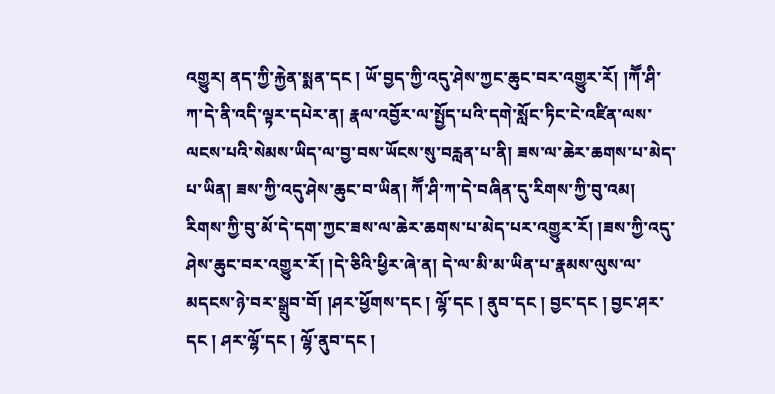འགྱུར། ནད་ཀྱི་རྐྱེན་སྨན་དང ། ཡོ་བྱད་ཀྱི་འདུ་ཤེས་ཀྱང་ཆུང་བར་འགྱུར་རོ། །ཀཽ་ཤི་ཀ་དེ་ནི་འདི་ལྟར་དཔེར་ན། རྣལ་འབྱོར་ལ་སྤྱོད་པའི་དགེ་སློང་ཏིང་ངེ་འཛིན་ལས་ལངས་པའི་སེམས་ཡིད་ལ་བྱ་བས་ཡོངས་སུ་བརླན་པ་ནི། ཟས་ལ་ཆེར་ཆགས་པ་མེད་པ་ཡིན། ཟས་ཀྱི་འདུ་ཤེས་ཆུང་བ་ཡིན། ཀཽ་ཤི་ཀ་དེ་བཞིན་དུ་རིགས་ཀྱི་བུ་འམ། རིགས་ཀྱི་བུ་མོ་དེ་དག་ཀྱང་ཟས་ལ་ཆེར་ཆགས་པ་མེད་པར་འགྱུར་རོ། །ཟས་ཀྱི་འདུ་ཤེས་ཆུང་བར་འགྱུར་རོ། །དེ་ཅིའི་ཕྱིར་ཞེ་ན། དེ་ལ་མི་མ་ཡིན་པ་རྣམས་ལུས་ལ་མདངས་ཉེ་བར་སྒྲུབ་བོ། །ཤར་ཕྱོགས་དང ། ལྷོ་དང ། ནུབ་དང ། བྱང་དང ། བྱང་ཤར་དང ། ཤར་ལྷོ་དང ། ལྷོ་ནུབ་དང །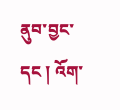ནུབ་བྱང་དང ། འོག་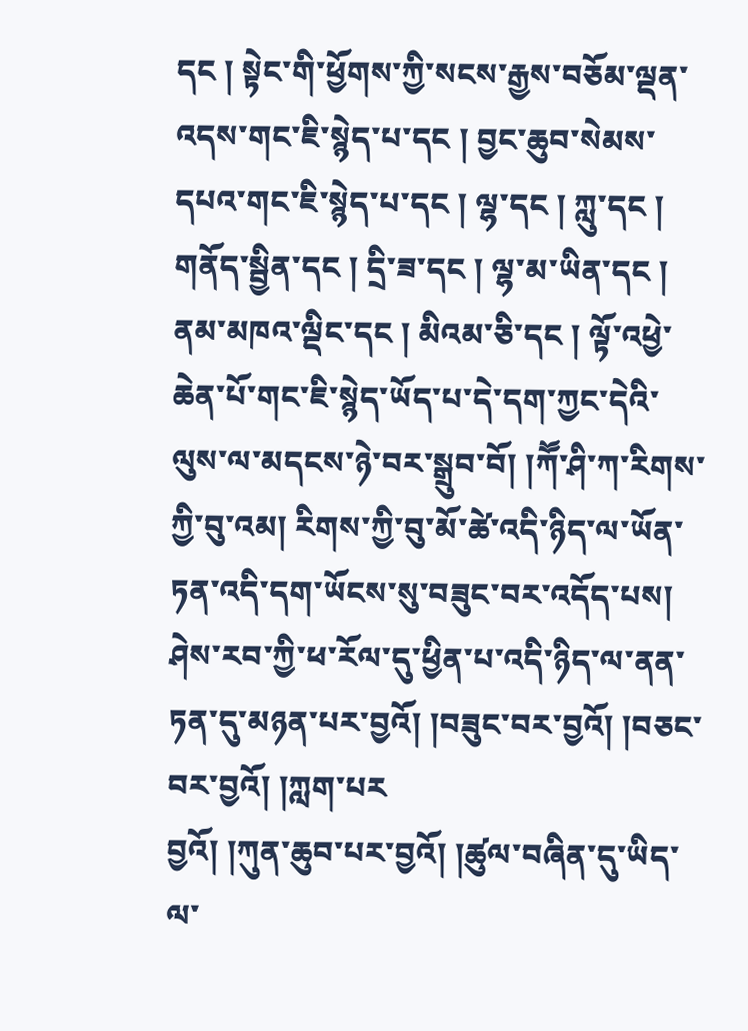དང ། སྟེང་གི་ཕྱོགས་ཀྱི་སངས་རྒྱས་བཅོམ་ལྡན་འདས་གང་ཇི་སྙེད་པ་དང ། བྱང་ཆུབ་སེམས་དཔའ་གང་ཇི་སྙེད་པ་དང ། ལྷ་དང ། ཀླུ་དང ། གནོད་སྦྱིན་དང ། དྲི་ཟ་དང ། ལྷ་མ་ཡིན་དང ། ནམ་མཁའ་ལྡིང་དང ། མིའམ་ཅི་དང ། ལྟོ་འཕྱེ་ཆེན་པོ་གང་ཇི་སྙེད་ཡོད་པ་དེ་དག་ཀྱང་དེའི་ལུས་ལ་མདངས་ཉེ་བར་སྒྲུབ་བོ། །ཀཽ་ཤི་ཀ་རིགས་ཀྱི་བུ་འམ། རིགས་ཀྱི་བུ་མོ་ཚེ་འདི་ཉིད་ལ་ཡོན་ཏན་འདི་དག་ཡོངས་སུ་བཟུང་བར་འདོད་པས། ཤེས་རབ་ཀྱི་ཕ་རོལ་དུ་ཕྱིན་པ་འདི་ཉིད་ལ་ནན་ཏན་དུ་མཉན་པར་བྱའོ། །བཟུང་བར་བྱའོ། །བཅང་བར་བྱའོ། །ཀླག་པར
བྱའོ། །ཀུན་ཆུབ་པར་བྱའོ། །ཚུལ་བཞིན་དུ་ཡིད་ལ་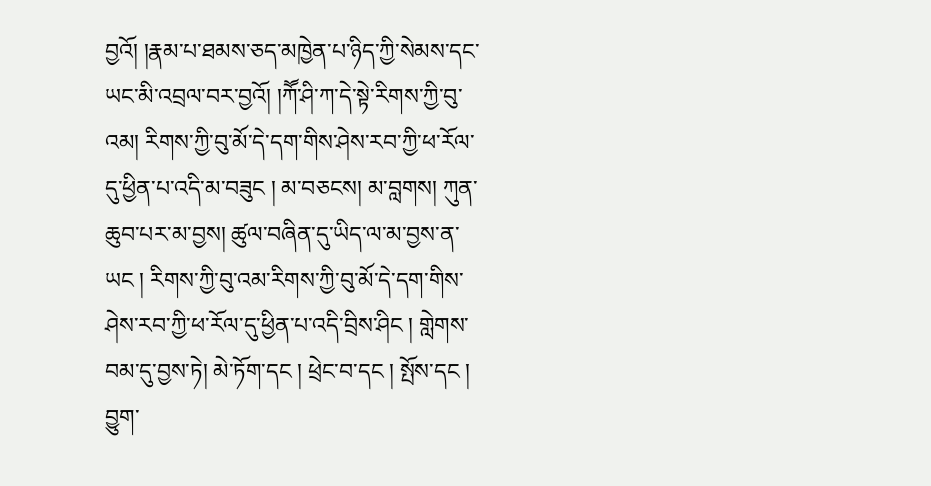བྱའོ། །རྣམ་པ་ཐམས་ཅད་མཁྱེན་པ་ཉིད་ཀྱི་སེམས་དང་ཡང་མི་འབྲལ་བར་བྱའོ། །ཀཽ་ཤི་ཀ་དེ་སྟེ་རིགས་ཀྱི་བུ་འམ། རིགས་ཀྱི་བུ་མོ་དེ་དག་གིས་ཤེས་རབ་ཀྱི་ཕ་རོལ་དུ་ཕྱིན་པ་འདི་མ་བཟུང ། མ་བཅངས། མ་བླགས། ཀུན་ཆུབ་པར་མ་བྱས། ཚུལ་བཞིན་དུ་ཡིད་ལ་མ་བྱས་ན་ཡང ། རིགས་ཀྱི་བུ་འམ་རིགས་ཀྱི་བུ་མོ་དེ་དག་གིས་ཤེས་རབ་ཀྱི་ཕ་རོལ་དུ་ཕྱིན་པ་འདི་བྲིས་ཤིང ། གླེགས་བམ་དུ་བྱས་ཏེ། མེ་ཏོག་དང ། ཕྲེང་བ་དང ། སྤོས་དང ། བྱུག་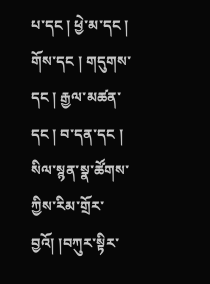པ་དང ། ཕྱེ་མ་དང ། གོས་དང ། གདུགས་དང ། རྒྱལ་མཚན་དང ། བ་དན་དང ། སིལ་སྙན་སྣ་ཚོགས་ཀྱིས་རིམ་གྲོར་བྱའོ། །བཀུར་སྟིར་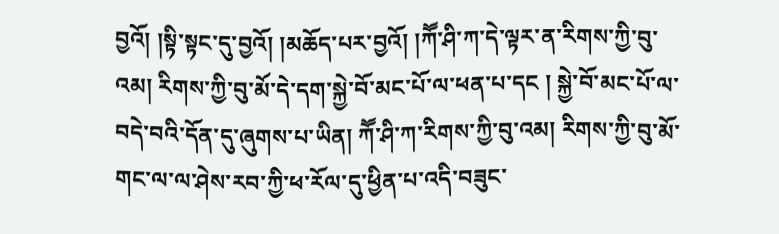བྱའོ། །སྟི་སྟང་དུ་བྱའོ། །མཆོད་པར་བྱའོ། །ཀཽ་ཤི་ཀ་དེ་ལྟར་ན་རིགས་ཀྱི་བུ་འམ། རིགས་ཀྱི་བུ་མོ་དེ་དག་སྐྱེ་བོ་མང་པོ་ལ་ཕན་པ་དང ། སྐྱེ་བོ་མང་པོ་ལ་བདེ་བའི་དོན་དུ་ཞུགས་པ་ཡིན། ཀཽ་ཤི་ཀ་རིགས་ཀྱི་བུ་འམ། རིགས་ཀྱི་བུ་མོ་གང་ལ་ལ་ཤེས་རབ་ཀྱི་ཕ་རོལ་དུ་ཕྱིན་པ་འདི་བཟུང་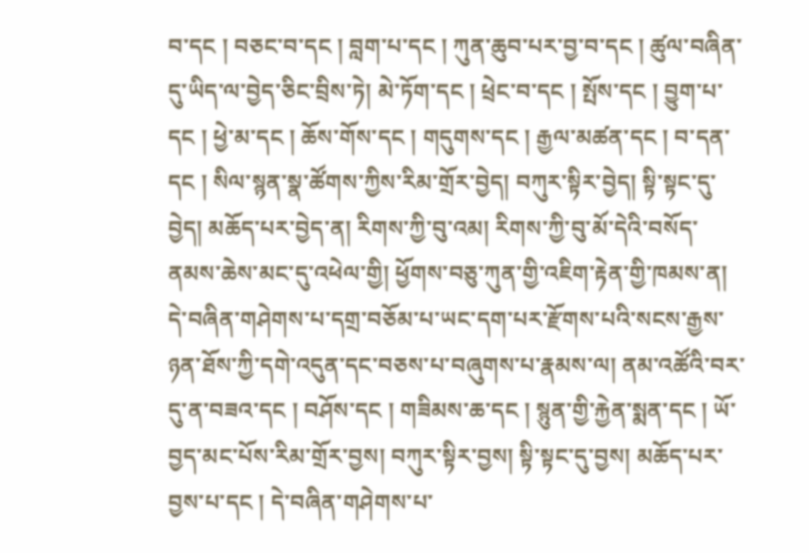བ་དང ། བཅང་བ་དང ། བླག་པ་དང ། ཀུན་ཆུབ་པར་བྱ་བ་དང ། ཚུལ་བཞིན་དུ་ཡིད་ལ་བྱེད་ཅིང་བྲིས་ཏེ། མེ་ཏོག་དང ། ཕྲེང་བ་དང ། སྤོས་དང ། བྱུག་པ་དང ། ཕྱེ་མ་དང ། ཆོས་གོས་དང ། གདུགས་དང ། རྒྱལ་མཚན་དང ། བ་དན་དང ། སིལ་སྙན་སྣ་ཚོགས་ཀྱིས་རིམ་གྲོར་བྱེད། བཀུར་སྟིར་བྱེད། སྟི་སྟང་དུ་བྱེད། མཆོད་པར་བྱེད་ན། རིགས་ཀྱི་བུ་འམ། རིགས་ཀྱི་བུ་མོ་དེའི་བསོད་ནམས་ཆེས་མང་དུ་འཕེལ་གྱི། ཕྱོགས་བཅུ་ཀུན་གྱི་འཇིག་རྟེན་གྱི་ཁམས་ན། དེ་བཞིན་གཤེགས་པ་དགྲ་བཅོམ་པ་ཡང་དག་པར་རྫོགས་པའི་སངས་རྒྱས་ཉན་ཐོས་ཀྱི་དགེ་འདུན་དང་བཅས་པ་བཞུགས་པ་རྣམས་ལ། ནམ་འཚོའི་བར་དུ་ན་བཟའ་དང ། བཤོས་དང ། གཟིམས་ཆ་དང ། སྙུན་གྱི་རྐྱེན་སྨན་དང ། ཡོ་བྱད་མང་པོས་རིམ་གྲོར་བྱས། བཀུར་སྟིར་བྱས། སྟི་སྟང་དུ་བྱས། མཆོད་པར་བྱས་པ་དང ། དེ་བཞིན་གཤེགས་པ་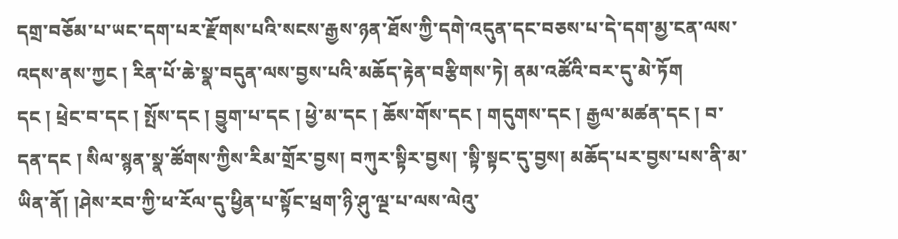དགྲ་བཅོམ་པ་ཡང་དག་པར་རྫོགས་པའི་སངས་རྒྱས་ཉན་ཐོས་ཀྱི་དགེ་འདུན་དང་བཅས་པ་དེ་དག་མྱ་ངན་ལས་འདས་ནས་ཀྱང ། རིན་པོ་ཆེ་སྣ་བདུན་ལས་བྱས་པའི་མཆོད་རྟེན་བརྩིགས་ཏེ། ནམ་འཚོའི་བར་དུ་མེ་ཏོག
དང ། ཕྲེང་བ་དང ། སྤོས་དང ། བྱུག་པ་དང ། ཕྱེ་མ་དང ། ཆོས་གོས་དང ། གདུགས་དང ། རྒྱལ་མཚན་དང ། བ་དན་དང ། སིལ་སྙན་སྣ་ཚོགས་ཀྱིས་རིམ་གྲོར་བྱས། བཀུར་སྟིར་བྱས། ་སྟི་སྟང་དུ་བྱས། མཆོད་པར་བྱས་པས་ནི་མ་ཡིན་ནོ། །ཤེས་རབ་ཀྱི་ཕ་རོལ་དུ་ཕྱིན་པ་སྟོང་ཕྲག་ཉི་ཤུ་ལྔ་པ་ལས་ལེའུ་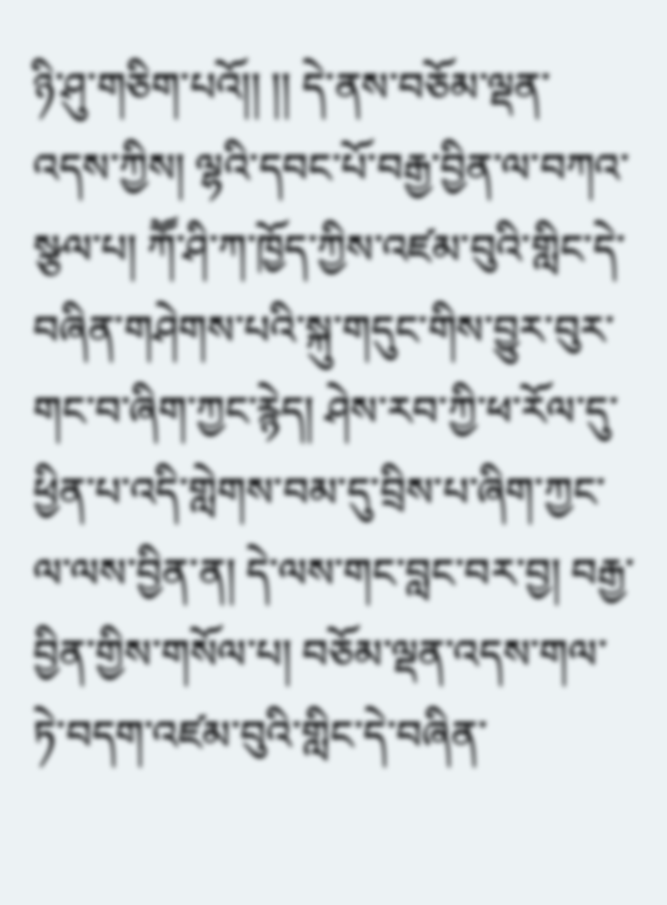ཉི་ཤུ་གཅིག་པའོ།། །། དེ་ནས་བཅོམ་ལྡན་འདས་ཀྱིས། ལྷའི་དབང་པོ་བརྒྱ་བྱིན་ལ་བཀའ་སྩལ་པ། ཀཽ་ཤི་ཀ་ཁྱོད་ཀྱིས་འཛམ་བུའི་གླིང་དེ་བཞིན་གཤེགས་པའི་སྐུ་གདུང་གིས་བྱུར་བུར་གང་བ་ཞིག་ཀྱང་རྙེད། ཤེས་རབ་ཀྱི་ཕ་རོལ་དུ་ཕྱིན་པ་འདི་གླེགས་བམ་དུ་བྲིས་པ་ཞིག་ཀྱང་ལ་ལས་བྱིན་ན། དེ་ལས་གང་བླང་བར་བྱ། བརྒྱ་བྱིན་གྱིས་གསོལ་པ། བཅོམ་ལྡན་འདས་གལ་ཏེ་བདག་འཛམ་བུའི་གླིང་དེ་བཞིན་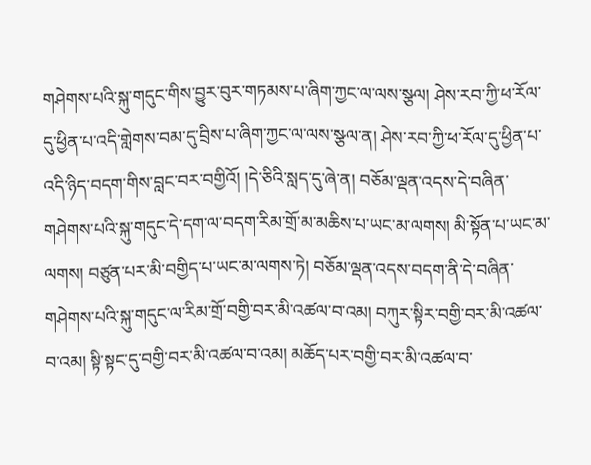གཤེགས་པའི་སྐུ་གདུང་གིས་བྱུར་བུར་གཏམས་པ་ཞིག་ཀྱང་ལ་ལས་སྩལ། ཤེས་རབ་ཀྱི་ཕ་རོལ་དུ་ཕྱིན་པ་འདི་གླེགས་བམ་དུ་བྲིས་པ་ཞིག་ཀྱང་ལ་ལས་སྩལ་ན། ཤེས་རབ་ཀྱི་ཕ་རོལ་དུ་ཕྱིན་པ་འདི་ཉིད་བདག་གིས་བླང་བར་བགྱིའོ། །དེ་ཅིའི་སླད་དུ་ཞེ་ན། བཅོམ་ལྡན་འདས་དེ་བཞིན་གཤེགས་པའི་སྐུ་གདུང་དེ་དག་ལ་བདག་རིམ་གྲོ་མ་མཆིས་པ་ཡང་མ་ལགས། མི་སྟོན་པ་ཡང་མ་ལགས། བཙུན་པར་མི་བགྱིད་པ་ཡང་མ་ལགས་ཏེ། བཅོམ་ལྡན་འདས་བདག་ནི་དེ་བཞིན་གཤེགས་པའི་སྐུ་གདུང་ལ་རིམ་གྲོ་བགྱི་བར་མི་འཚལ་བ་འམ། བཀུར་སྟིར་བགྱི་བར་མི་འཚལ་བ་འམ། སྟི་སྟང་དུ་བགྱི་བར་མི་འཚལ་བ་འམ། མཆོད་པར་བགྱི་བར་མི་འཚལ་བ་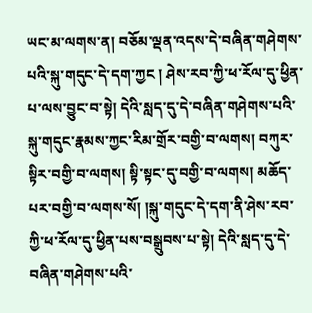ཡང་མ་ལགས་ན། བཅོམ་ལྡན་འདས་དེ་བཞིན་གཤེགས་པའི་སྐུ་གདུང་དེ་དག་ཀྱང ། ཤེས་རབ་ཀྱི་ཕ་རོལ་དུ་ཕྱིན་པ་ལས་བྱུང་བ་སྟེ། དེའི་སླད་དུ་དེ་བཞིན་གཤེགས་པའི་སྐུ་གདུང་རྣམས་ཀྱང་རིམ་གྲོར་བགྱི་བ་ལགས། བཀུར་སྟིར་བགྱི་བ་ལགས། སྟི་སྟང་དུ་བགྱི་བ་ལགས། མཆོད་པར་བགྱི་བ་ལགས་སོ། །སྐུ་གདུང་དེ་དག་ནི་ཤེས་རབ་ཀྱི་ཕ་རོལ་དུ་ཕྱིན་པས་བསྒྲུབས་པ་སྟེ། དེའི་སླད་དུ་དེ་བཞིན་གཤེགས་པའི་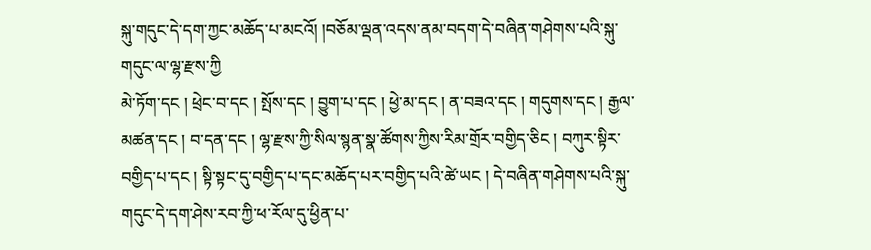སྐུ་གདུང་དེ་དག་ཀྱང་མཆོད་པ་མངའོ། །བཅོམ་ལྡན་འདས་ནམ་བདག་དེ་བཞིན་གཤེགས་པའི་སྐུ་གདུང་ལ་ལྷ་རྫས་ཀྱི
མེ་ཏོག་དང ། ཕྲེང་བ་དང ། སྤོས་དང ། བྱུག་པ་དང ། ཕྱེ་མ་དང ། ན་བཟའ་དང ། གདུགས་དང ། རྒྱལ་མཚན་དང ། བ་དན་དང ། ལྷ་རྫས་ཀྱི་སིལ་སྙན་སྣ་ཚོགས་ཀྱིས་རིམ་གྲོར་བགྱིད་ཅིང ། བཀུར་སྟིར་བགྱིད་པ་དང ། སྟི་སྟང་དུ་བགྱིད་པ་དང་མཆོད་པར་བགྱིད་པའི་ཚེ་ཡང ། དེ་བཞིན་གཤེགས་པའི་སྐུ་གདུང་དེ་དག་ཤེས་རབ་ཀྱི་ཕ་རོལ་དུ་ཕྱིན་པ་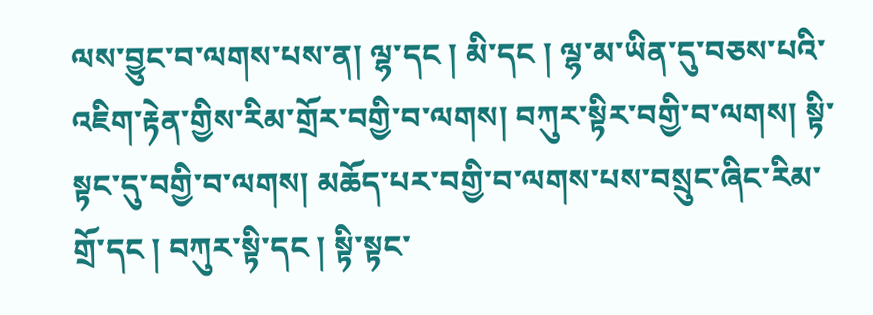ལས་བྱུང་བ་ལགས་པས་ན། ལྷ་དང ། མི་དང ། ལྷ་མ་ཡིན་དུ་བཅས་པའི་འཇིག་རྟེན་གྱིས་རིམ་གྲོར་བགྱི་བ་ལགས། བཀུར་སྟིར་བགྱི་བ་ལགས། སྟི་སྟང་དུ་བགྱི་བ་ལགས། མཆོད་པར་བགྱི་བ་ལགས་པས་བསྲུང་ཞིང་རིམ་གྲོ་དང ། བཀུར་སྟི་དང ། སྟི་སྟང་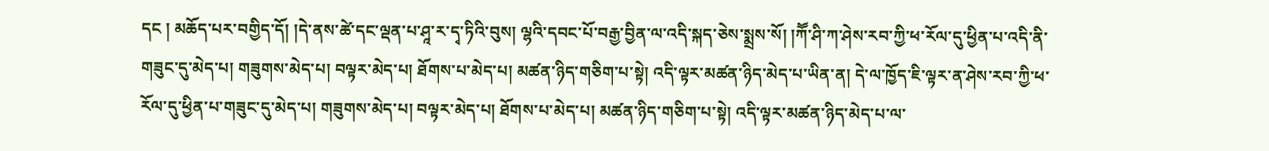དང ། མཆོད་པར་བགྱིད་དོ། །དེ་ནས་ཚེ་དང་ལྡན་པ་ཤཱ་ར་དྭ་ཏིའི་བུས། ལྷའི་དབང་པོ་བརྒྱ་བྱིན་ལ་འདི་སྐད་ཅེས་སྨྲས་སོ། །ཀཽ་ཤི་ཀ་ཤེས་རབ་ཀྱི་ཕ་རོལ་དུ་ཕྱིན་པ་འདི་ནི་གཟུང་དུ་མེད་པ། གཟུགས་མེད་པ། བལྟར་མེད་པ། ཐོགས་པ་མེད་པ། མཚན་ཉིད་གཅིག་པ་སྟེ། འདི་ལྟར་མཚན་ཉིད་མེད་པ་ཡིན་ན། དེ་ལ་ཁྱོད་ཇི་ལྟར་ན་ཤེས་རབ་ཀྱི་ཕ་རོལ་དུ་ཕྱིན་པ་གཟུང་དུ་མེད་པ། གཟུགས་མེད་པ། བལྟར་མེད་པ། ཐོགས་པ་མེད་པ། མཚན་ཉིད་གཅིག་པ་སྟེ། འདི་ལྟར་མཚན་ཉིད་མེད་པ་ལ་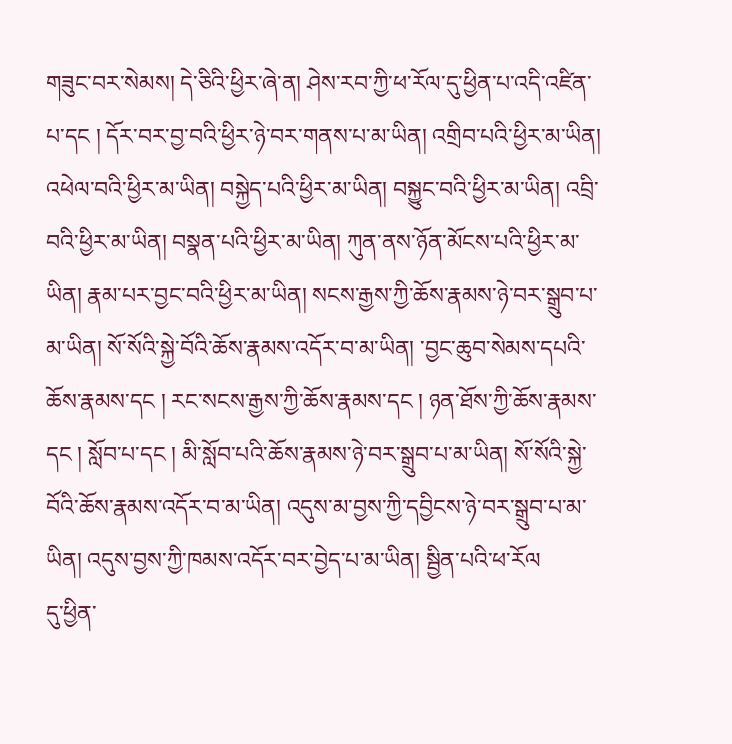གཟུང་བར་སེམས། དེ་ཅིའི་ཕྱིར་ཞེ་ན། ཤེས་རབ་ཀྱི་ཕ་རོལ་དུ་ཕྱིན་པ་འདི་འཛིན་པ་དང ། དོར་བར་བྱ་བའི་ཕྱིར་ཉེ་བར་གནས་པ་མ་ཡིན། འགྲིབ་པའི་ཕྱིར་མ་ཡིན། འཕེལ་བའི་ཕྱིར་མ་ཡིན། བསྐྱེད་པའི་ཕྱིར་མ་ཡིན། བསྐྱུང་བའི་ཕྱིར་མ་ཡིན། འབྲི་བའི་ཕྱིར་མ་ཡིན། བསྣན་པའི་ཕྱིར་མ་ཡིན། ཀུན་ནས་ཉོན་མོངས་པའི་ཕྱིར་མ་ཡིན། རྣམ་པར་བྱང་བའི་ཕྱིར་མ་ཡིན། སངས་རྒྱས་ཀྱི་ཆོས་རྣམས་ཉེ་བར་སྒྲུབ་པ་མ་ཡིན། སོ་སོའི་སྐྱེ་བོའི་ཆོས་རྣམས་འདོར་བ་མ་ཡིན། ་བྱང་ཆུབ་སེམས་དཔའི་ཆོས་རྣམས་དང ། རང་སངས་རྒྱས་ཀྱི་ཆོས་རྣམས་དང ། ཉན་ཐོས་ཀྱི་ཆོས་རྣམས་དང ། སློབ་པ་དང ། མི་སློབ་པའི་ཆོས་རྣམས་ཉེ་བར་སྒྲུབ་པ་མ་ཡིན། སོ་སོའི་སྐྱེ་བོའི་ཆོས་རྣམས་འདོར་བ་མ་ཡིན། འདུས་མ་བྱས་ཀྱི་དབྱིངས་ཉེ་བར་སྒྲུབ་པ་མ་ཡིན། འདུས་བྱས་ཀྱི་ཁམས་འདོར་བར་བྱེད་པ་མ་ཡིན། སྦྱིན་པའི་ཕ་རོལ
དུ་ཕྱིན་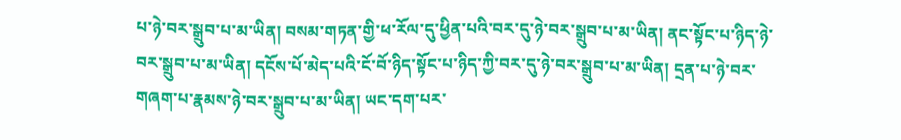པ་ཉེ་བར་སྒྲུབ་པ་མ་ཡིན། བསམ་གཏན་གྱི་ཕ་རོལ་དུ་ཕྱིན་པའི་བར་དུ་ཉེ་བར་སྒྲུབ་པ་མ་ཡིན། ནང་སྟོང་པ་ཉིད་ཉེ་བར་སྒྲུབ་པ་མ་ཡིན། དངོས་པོ་མེད་པའི་ངོ་བོ་ཉིད་སྟོང་པ་ཉིད་ཀྱི་བར་དུ་ཉེ་བར་སྒྲུབ་པ་མ་ཡིན། དྲན་པ་ཉེ་བར་གཞག་པ་རྣམས་ཉེ་བར་སྒྲུབ་པ་མ་ཡིན། ཡང་དག་པར་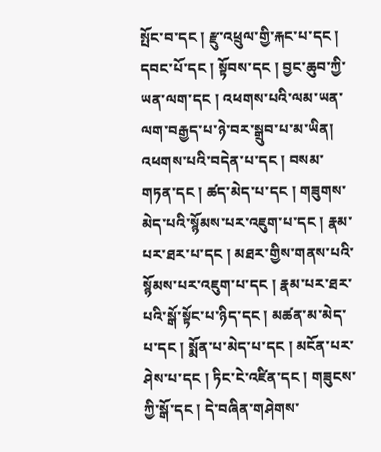སྤོང་བ་དང ། རྫུ་འཕྲུལ་གྱི་རྐང་པ་དང ། དབང་པོ་དང ། སྟོབས་དང ། བྱང་ཆུབ་ཀྱི་ཡན་ལག་དང ། འཕགས་པའི་ལམ་ཡན་ལག་བརྒྱད་པ་ཉེ་བར་སྒྲུབ་པ་མ་ཡིན། འཕགས་པའི་བདེན་པ་དང ། བསམ་གཏན་དང ། ཚད་མེད་པ་དང ། གཟུགས་མེད་པའི་སྙོམས་པར་འཇུག་པ་དང ། རྣམ་པར་ཐར་པ་དང ། མཐར་གྱིས་གནས་པའི་སྙོམས་པར་འཇུག་པ་དང ། རྣམ་པར་ཐར་པའི་སྒོ་སྟོང་པ་ཉིད་དང ། མཚན་མ་མེད་པ་དང ། སྨོན་པ་མེད་པ་དང ། མངོན་པར་ཤེས་པ་དང ། ཏིང་ངེ་འཛིན་དང ། གཟུངས་ཀྱི་སྒོ་དང ། དེ་བཞིན་གཤེགས་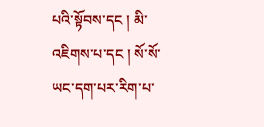པའི་སྟོབས་དང ། མི་འཇིགས་པ་དང ། སོ་སོ་ཡང་དག་པར་རིག་པ་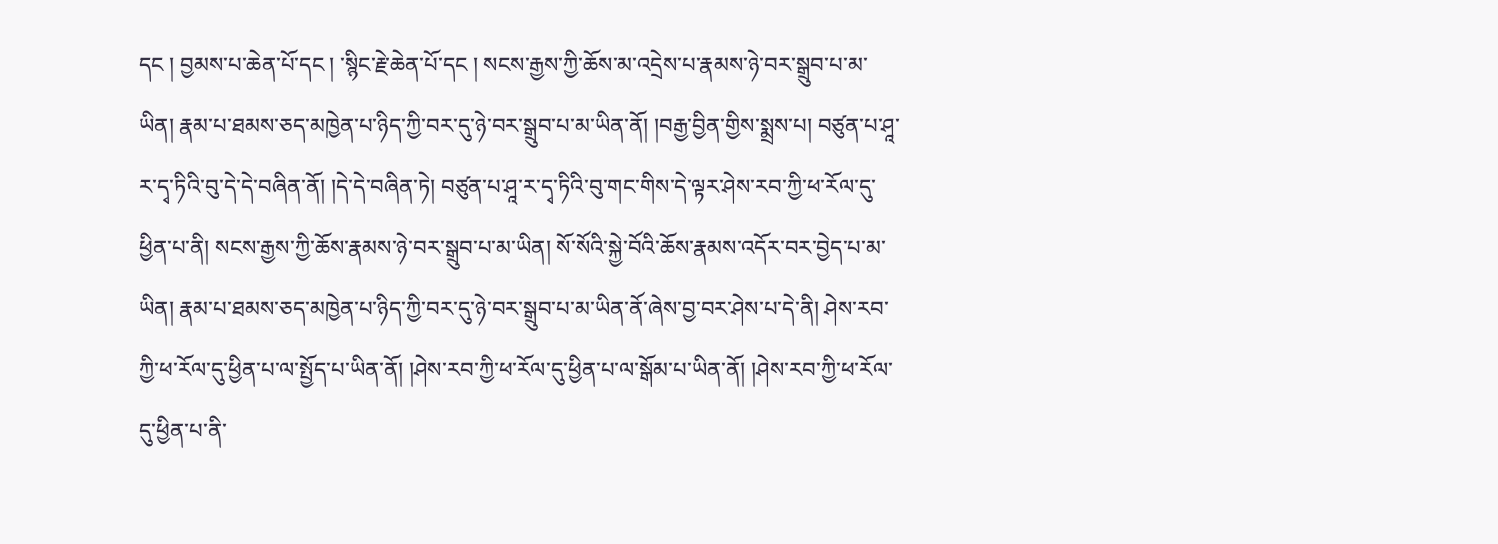དང ། བྱམས་པ་ཆེན་པོ་དང ། ་སྙིང་རྗེ་ཆེན་པོ་དང ། སངས་རྒྱས་ཀྱི་ཆོས་མ་འདྲེས་པ་རྣམས་ཉེ་བར་སྒྲུབ་པ་མ་ཡིན། རྣམ་པ་ཐམས་ཅད་མཁྱེན་པ་ཉིད་ཀྱི་བར་དུ་ཉེ་བར་སྒྲུབ་པ་མ་ཡིན་ནོ། །བརྒྱ་བྱིན་གྱིས་སྨྲས་པ། བཙུན་པ་ཤཱ་ར་དྭ་ཏིའི་བུ་དེ་དེ་བཞིན་ནོ། །དེ་དེ་བཞིན་ཏེ། བཙུན་པ་ཤཱ་ར་དྭ་ཏིའི་བུ་གང་གིས་དེ་ལྟར་ཤེས་རབ་ཀྱི་ཕ་རོལ་དུ་ཕྱིན་པ་ནི། སངས་རྒྱས་ཀྱི་ཆོས་རྣམས་ཉེ་བར་སྒྲུབ་པ་མ་ཡིན། སོ་སོའི་སྐྱེ་བོའི་ཆོས་རྣམས་འདོར་བར་བྱེད་པ་མ་ཡིན། རྣམ་པ་ཐམས་ཅད་མཁྱེན་པ་ཉིད་ཀྱི་བར་དུ་ཉེ་བར་སྒྲུབ་པ་མ་ཡིན་ནོ་ཞེས་བྱ་བར་ཤེས་པ་དེ་ནི། ཤེས་རབ་ཀྱི་ཕ་རོལ་དུ་ཕྱིན་པ་ལ་སྤྱོད་པ་ཡིན་ནོ། །ཤེས་རབ་ཀྱི་ཕ་རོལ་དུ་ཕྱིན་པ་ལ་སྒོམ་པ་ཡིན་ནོ། །ཤེས་རབ་ཀྱི་ཕ་རོལ་དུ་ཕྱིན་པ་ནི་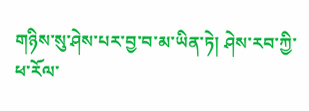གཉིས་སུ་ཤེས་པར་བྱ་བ་མ་ཡིན་ཏེ། ཤེས་རབ་ཀྱི་ཕ་རོལ་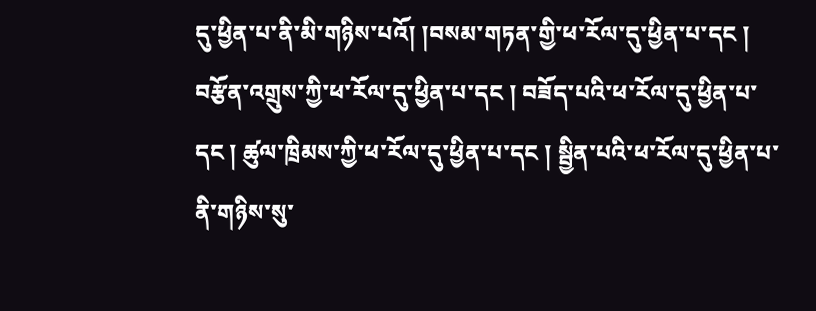དུ་ཕྱིན་པ་ནི་མི་གཉིས་པའོ། །བསམ་གཏན་གྱི་ཕ་རོལ་དུ་ཕྱིན་པ་དང ། བརྩོན་འགྲུས་ཀྱི་ཕ་རོལ་དུ་ཕྱིན་པ་དང ། བཟོད་པའི་ཕ་རོལ་དུ་ཕྱིན་པ་དང ། ཚུལ་ཁྲིམས་ཀྱི་ཕ་རོལ་དུ་ཕྱིན་པ་དང ། སྦྱིན་པའི་ཕ་རོལ་དུ་ཕྱིན་པ་ནི་གཉིས་སུ་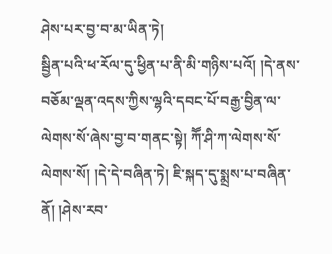ཤེས་པར་བྱ་བ་མ་ཡིན་ཏེ།
སྦྱིན་པའི་ཕ་རོལ་དུ་ཕྱིན་པ་ནི་མི་གཉིས་པའོ། །དེ་ནས་བཅོམ་ལྡན་འདས་ཀྱིས་ལྷའི་དབང་པོ་བརྒྱ་བྱིན་ལ་ལེགས་སོ་ཞེས་བྱ་བ་གནང་སྟེ། ཀཽ་ཤི་ཀ་ལེགས་སོ་ལེགས་སོ། །དེ་དེ་བཞིན་ཏེ། ཇི་སྐད་དུ་སྨྲས་པ་བཞིན་ནོ། །ཤེས་རབ་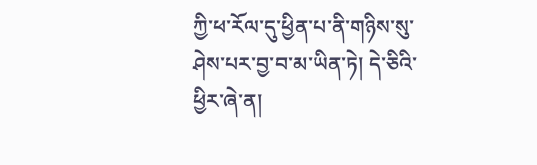ཀྱི་ཕ་རོལ་དུ་ཕྱིན་པ་ནི་གཉིས་སུ་ཤེས་པར་བྱ་བ་མ་ཡིན་ཏེ། དེ་ཅིའི་ཕྱིར་ཞེ་ན།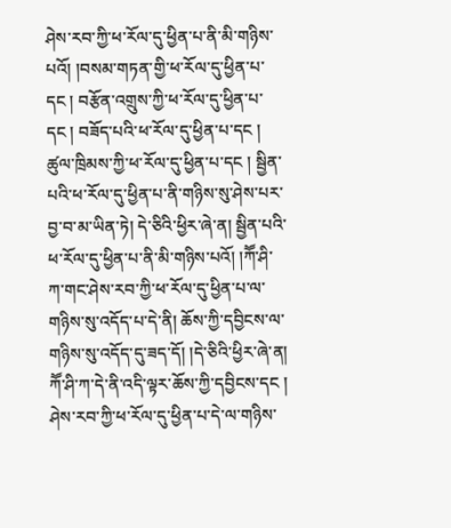ཤེས་རབ་ཀྱི་ཕ་རོལ་དུ་ཕྱིན་པ་ནི་མི་གཉིས་པའོ། །བསམ་གཏན་གྱི་ཕ་རོལ་དུ་ཕྱིན་པ་དང ། བརྩོན་འགྲུས་ཀྱི་ཕ་རོལ་དུ་ཕྱིན་པ་དང ། བཟོད་པའི་ཕ་རོལ་དུ་ཕྱིན་པ་དང ། ཚུལ་ཁྲིམས་ཀྱི་ཕ་རོལ་དུ་ཕྱིན་པ་དང ། སྦྱིན་པའི་ཕ་རོལ་དུ་ཕྱིན་པ་ནི་གཉིས་སུ་ཤེས་པར་བྱ་བ་མ་ཡིན་ཏེ། དེ་ཅིའི་ཕྱིར་ཞེ་ན། སྦྱིན་པའི་ཕ་རོལ་དུ་ཕྱིན་པ་ནི་མི་གཉིས་པའོ། །ཀཽ་ཤི་ཀ་གང་ཤེས་རབ་ཀྱི་ཕ་རོལ་དུ་ཕྱིན་པ་ལ་གཉིས་སུ་འདོད་པ་དེ་ནི། ཆོས་ཀྱི་དབྱིངས་ལ་གཉིས་སུ་འདོད་དུ་ཟད་དོ། །དེ་ཅིའི་ཕྱིར་ཞེ་ན། ཀཽ་ཤི་ཀ་དེ་ནི་འདི་ལྟར་ཆོས་ཀྱི་དབྱིངས་དང ། ཤེས་རབ་ཀྱི་ཕ་རོལ་དུ་ཕྱིན་པ་དེ་ལ་གཉིས་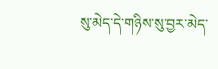སུ་མེད་དེ་གཉིས་སུ་བྱར་མེད་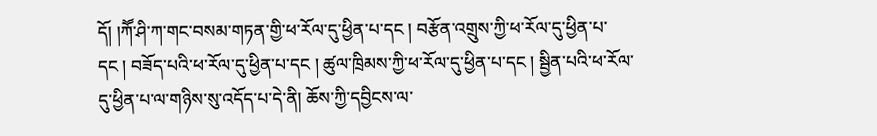དོ། །ཀཽ་ཤི་ཀ་གང་བསམ་གཏན་གྱི་ཕ་རོལ་དུ་ཕྱིན་པ་དང ། བརྩོན་འགྲུས་ཀྱི་ཕ་རོལ་དུ་ཕྱིན་པ་དང ། བཟོད་པའི་ཕ་རོལ་དུ་ཕྱིན་པ་དང ། ཚུལ་ཁྲིམས་ཀྱི་ཕ་རོལ་དུ་ཕྱིན་པ་དང ། སྦྱིན་པའི་ཕ་རོལ་དུ་ཕྱིན་པ་ལ་གཉིས་སུ་འདོད་པ་དེ་ནི། ཆོས་ཀྱི་དབྱིངས་ལ་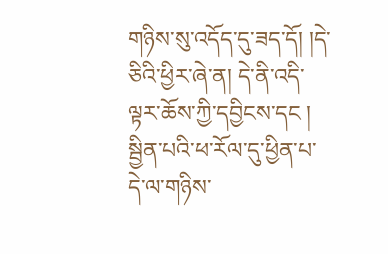གཉིས་སུ་འདོད་དུ་ཟད་དོ། །དེ་ཅིའི་ཕྱིར་ཞེ་ན། དེ་ནི་འདི་ལྟར་ཆོས་ཀྱི་དབྱིངས་དང ། སྦྱིན་པའི་ཕ་རོལ་དུ་ཕྱིན་པ་དེ་ལ་གཉིས་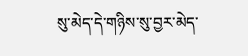སུ་མེད་དེ་གཉིས་སུ་བྱར་མེད་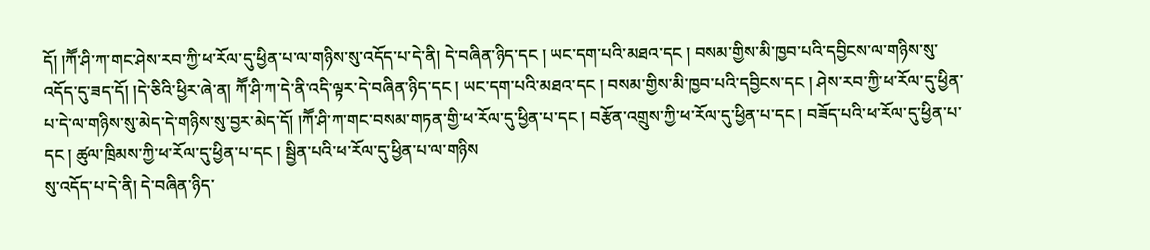དོ། །ཀཽ་ཤི་ཀ་གང་ཤེས་རབ་ཀྱི་ཕ་རོལ་དུ་ཕྱིན་པ་ལ་གཉིས་སུ་འདོད་པ་དེ་ནི། དེ་བཞིན་ཉིད་དང ། ཡང་དག་པའི་མཐའ་དང ། བསམ་གྱིས་མི་ཁྱབ་པའི་དབྱིངས་ལ་གཉིས་སུ་འདོད་དུ་ཟད་དོ། །དེ་ཅིའི་ཕྱིར་ཞེ་ན། ཀཽ་ཤི་ཀ་དེ་ནི་འདི་ལྟར་དེ་བཞིན་ཉིད་དང ། ཡང་དག་པའི་མཐའ་དང ། བསམ་གྱིས་མི་ཁྱབ་པའི་དབྱིངས་དང ། ཤེས་རབ་ཀྱི་ཕ་རོལ་དུ་ཕྱིན་པ་དེ་ལ་གཉིས་སུ་མེད་དེ་གཉིས་སུ་བྱར་མེད་དོ། །ཀཽ་ཤི་ཀ་གང་བསམ་གཏན་གྱི་ཕ་རོལ་དུ་ཕྱིན་པ་དང ། བརྩོན་འགྲུས་ཀྱི་ཕ་རོལ་དུ་ཕྱིན་པ་དང ། བཟོད་པའི་ཕ་རོལ་དུ་ཕྱིན་པ་དང ། ཚུལ་ཁྲིམས་ཀྱི་ཕ་རོལ་དུ་ཕྱིན་པ་དང ། སྦྱིན་པའི་ཕ་རོལ་དུ་ཕྱིན་པ་ལ་གཉིས
སུ་འདོད་པ་དེ་ནི། དེ་བཞིན་ཉིད་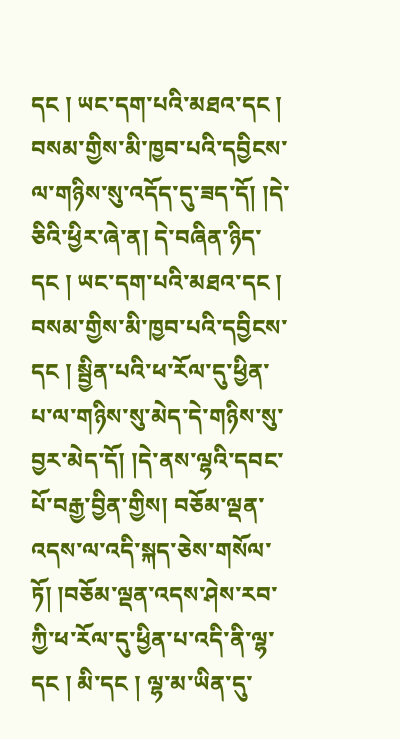དང ། ཡང་དག་པའི་མཐའ་དང ། བསམ་གྱིས་མི་ཁྱབ་པའི་དབྱིངས་ལ་གཉིས་སུ་འདོད་དུ་ཟད་དོ། །དེ་ཅིའི་ཕྱིར་ཞེ་ན། དེ་བཞིན་ཉིད་དང ། ཡང་དག་པའི་མཐའ་དང ། བསམ་གྱིས་མི་ཁྱབ་པའི་དབྱིངས་དང ། སྦྱིན་པའི་ཕ་རོལ་དུ་ཕྱིན་པ་ལ་གཉིས་སུ་མེད་དེ་གཉིས་སུ་བྱར་མེད་དོ། །དེ་ནས་ལྷའི་དབང་པོ་བརྒྱ་བྱིན་གྱིས། བཅོམ་ལྡན་འདས་ལ་འདི་སྐད་ཅེས་གསོལ་ཏོ། །བཅོམ་ལྡན་འདས་ཤེས་རབ་ཀྱི་ཕ་རོལ་དུ་ཕྱིན་པ་འདི་ནི་ལྷ་དང ། མི་དང ། ལྷ་མ་ཡིན་དུ་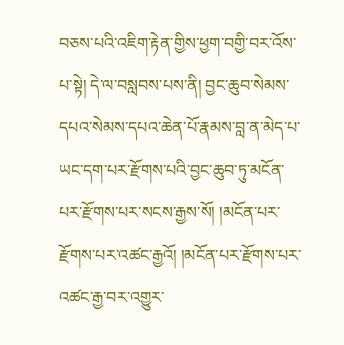བཅས་པའི་འཇིག་རྟེན་གྱིས་ཕྱག་བགྱི་བར་འོས་པ་སྟེ། དེ་ལ་བསླབས་པས་ནི། བྱང་ཆུབ་སེམས་དཔའ་སེམས་དཔའ་ཆེན་པོ་རྣམས་བླ་ན་མེད་པ་ཡང་དག་པར་རྫོགས་པའི་བྱང་ཆུབ་ཏུ་མངོན་པར་རྫོགས་པར་སངས་རྒྱས་སོ། །མངོན་པར་རྫོགས་པར་འཚང་རྒྱའོ། །མངོན་པར་རྫོགས་པར་འཚང་རྒྱ་བར་འགྱུར་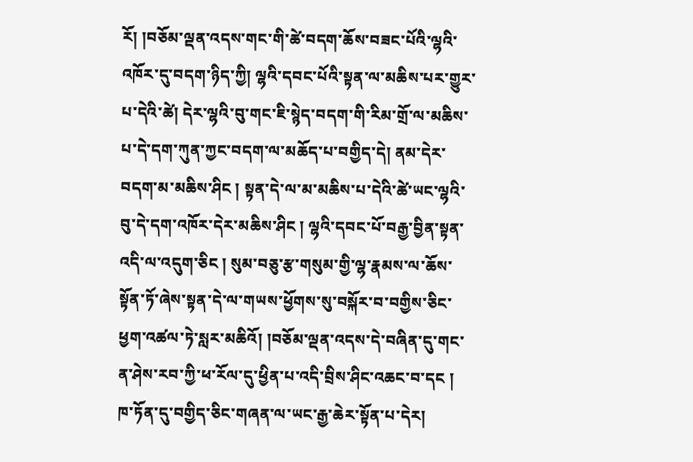རོ། །བཅོམ་ལྡན་འདས་གང་གི་ཚེ་བདག་ཆོས་བཟང་པོའི་ལྷའི་འཁོར་དུ་བདག་ཉིད་ཀྱི། ལྷའི་དབང་པོའི་སྟན་ལ་མཆིས་པར་གྱུར་པ་དེའི་ཚེ། དེར་ལྷའི་བུ་གང་ཇི་སྙེད་བདག་གི་རིམ་གྲོ་ལ་མཆིས་པ་དེ་དག་ཀུན་ཀྱང་བདག་ལ་མཆོད་པ་བགྱིད་དེ། ནམ་དེར་བདག་མ་མཆིས་ཤིང ། སྟན་དེ་ལ་མ་མཆིས་པ་དེའི་ཚེ་ཡང་ལྷའི་བུ་དེ་དག་འཁོར་དེར་མཆིས་ཤིང ། ལྷའི་དབང་པོ་བརྒྱ་བྱིན་སྟན་འདི་ལ་འདུག་ཅིང ། སུམ་བཅུ་རྩ་གསུམ་གྱི་ལྷ་རྣམས་ལ་ཆོས་སྟོན་ཏོ་ཞེས་སྟན་དེ་ལ་གཡས་ཕྱོགས་སུ་བསྐོར་བ་བགྱིས་ཅིང་ཕྱག་འཚལ་ཏེ་སླར་མཆིའོ། །བཅོམ་ལྡན་འདས་དེ་བཞིན་དུ་གང་ན་ཤེས་རབ་ཀྱི་ཕ་རོལ་དུ་ཕྱིན་པ་འདི་བྲིས་ཤིང་འཆང་བ་དང ། ཁ་ཏོན་དུ་བགྱིད་ཅིང་གཞན་ལ་ཡང་རྒྱ་ཆེར་སྟོན་པ་དེར།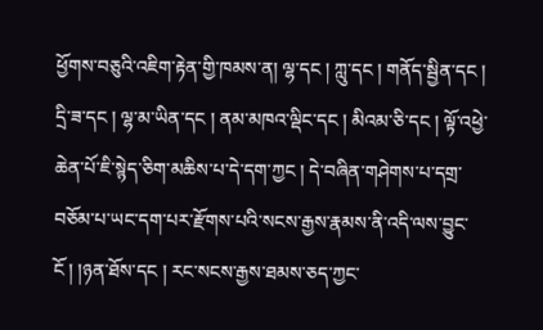ཕྱོགས་བཅུའི་འཇིག་རྟེན་གྱི་ཁམས་ན། ལྷ་དང ། ཀླུ་དང ། གནོད་སྦྱིན་དང ། དྲི་ཟ་དང ། ལྷ་མ་ཡིན་དང ། ནམ་མཁའ་ལྡིང་དང ། མིའམ་ཅི་དང ། ལྟོ་འཕྱེ་ཆེན་པོ་ཇི་སྙེད་ཅིག་མཆིས་པ་དེ་དག་ཀྱང ། དེ་བཞིན་གཤེགས་པ་དགྲ་བཅོམ་པ་ཡང་དག་པར་རྫོགས་པའི་སངས་རྒྱས་རྣམས་ནི་འདི་ལས་བྱུང་ངོ ། །ཉན་ཐོས་དང ། རང་སངས་རྒྱས་ཐམས་ཅད་ཀྱང་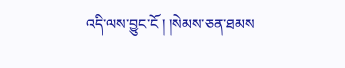འདི་ལས་བྱུང་ངོ ། །སེམས་ཅན་ཐམས